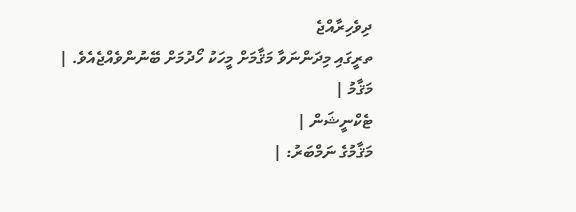ދިވެހިރާއްޖެ
ތރީގައި މިދަންނަވާ މަޤާމަށް މީހަކު ހޯދުމަށް ބޭނުންވެއްޖެއެވެ. |
މަޤާމު |
ޓެކްނީޝަން |
މަޤާމުގެ ނަމްބަރު: |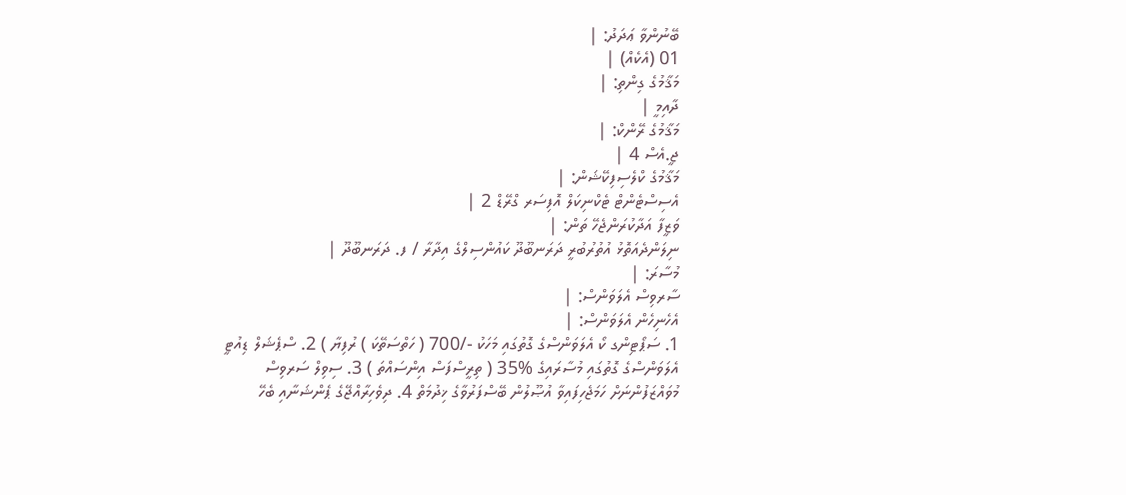ބޭނުންވާ ޢަދަދު: |
01 (އެކެއް) |
މަޤާމުގެ ގިންތި: |
ދާއިމީ |
މަޤާމުގެ ރޭންކް: |
ޖީ.އެސް 4 |
މަޤާމުގެ ކްލެސިފިކޭޝަން: |
އެސިސްޓެންޓް ޓެކްނިކަލް އޮފިސަރ ގްރޭޑް 2 |
ވަޒީފާ އަދާކުރަންޖެހޭ ތަން: |
ނިލަންދެއަތޮޅު އުތުރުބުރީ ދަރަނބޫދޫ ކައުންސިލްގެ އިދާރާ / ފ. ދަރަނބޫދޫ |
މުސާރަ: |
ސާރވިސް އެލަވަންސް: |
އެހެނިހެން އެލަވަންސް: |
1. ސަޕޯޓިންގ ކޯ އެލަވަންސްގެ ގޮތުގައި މަހަކު -/700 ( ހަތްސަތޭކަ ) ރުފިޔާ ) 2. ސްޕެޝަލް ޑިއުޓީ އެލަވަންސްގެ ގޮތުގައި މުސާރައިގެ %35 ( ތިރީސްފަސް އިންސައްތަ ) 3. ސިވިލް ސަރވިސް މުވައްޒަފުންނަށް ހަމަޖެހިފައިވާ އުޞޫލުން ބޭސްފަރުވާގެ ޚިދުމަތް 4. ދިވެހިރާއްޖޭގެ ޕެންޝަނާއި ބެހޭ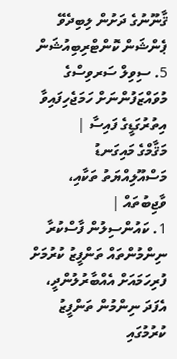ޤާނޫނުގެ ދަށުން ލިބިދެވޭ ޕެންޝަން ކޮންޓްރިބިއުޝަން 5. ސިވިލް ސަރވިސްގެ މުވައްޒަފުންނަށް ހަމަޖެހިފައިވާ އިތުރުގަޑީގެ ފައިސާ |
މަޤާމްގެ މައިގަނޑު މަސްއޫލިއްޔަތު ތަކާއި، ވާޖިބުތައް |
1. ކައުންސިލުން ފާސްކުރާ ނިންމުންތައް ތަންފީޒު ކުރުމަށް ފުރިހަމައަށް އެއްބާރުލުންދީ، އެފަދަ ނިންމުން ތަންފީޒު ކުރުމުގައި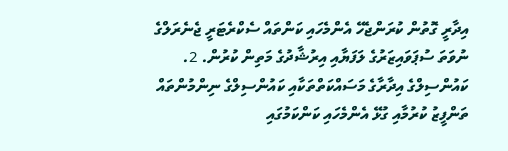އިދާރީ ގޮތުން ކުރަންޖެހޭ އެންމެހައި ކަންތައް ސެކްރެޓަރީ ޖެނެރަލްގެ ނުވަތަ ސުޕަވައިޒަރުގެ ލަފަޔާއި އިރުޝާދުގެ މަތިން ކުރުން. 2. ކައުންސިލްގެ އިދާރާގެ މަސައްކަތްތަކާއި ކައުންސިލްގެ ނިންމުންތައް ތަންފީޒު ކުރުމާއި ގުޅޭ އެންމެހައި ކަންކަމުގައި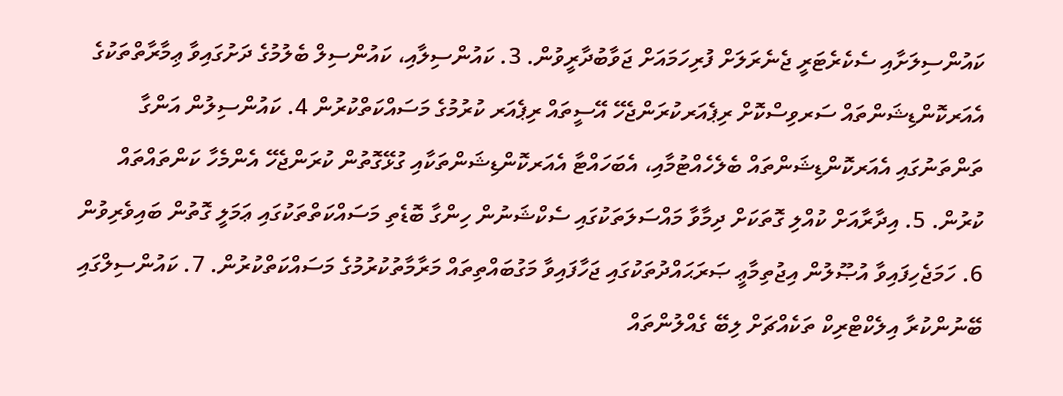ކައުންސިލަށާއި ސެކެރެޓަރީ ޖެނެރަލަށް ފުރިހަމައަށް ޖަވާބުދާރީވުން. 3. ކައުންސިލާއި، ކައުންސިލް ބެލުމުގެ ދަށުގައިވާ ޢިމާރާތްތަކުގެ އެއަރކޮންޑިޝަންތައް ސަރވިސްކޮށް ރިޕެއަރކުރަންޖެހޭ އޭސީތައް ރިޕެއަރ ކުރުމުގެ މަސައްކަތްކުރުން 4. ކައުންސިލުން އަންގާ ތަންތަނުގައި އެއަރކޮންޑިޝަންތައް ބެލެހެއްޓުމާއި، އެބަހައްޓާ އެއަރކޮންޑިޝަންތަކާއި ގުޅޭގޮތުން ކުރަންޖެހޭ އެންމެހާ ކަންތައްތައް ކުރުން. 5. އިދާރާއަށް ކުއްލި ގޮތަކަށް ދިމާވާ މައްސަލަތަކުގައި ސެކްޝަނުން ހިންގާ ބޮޑެތި މަސައްކަތްތަކުގައި ޢަމަލީ ގޮތުން ބައިވެރިވުން 6. ހަމަޖެހިފައިވާ އުޞޫލުން އިޖުތިމާޢީ ޞަރަޙައްދުތަކުގައި ޖަހާފައިވާ މަގުބައްތިތައް މަރާމާތުކުރުމުގެ މަސައްކަތްކުރުން. 7. ކައުންސިލްގައި ބޭނުންކުރާ އިލެކްޓްރިކް ތަކެއްޗަށް ލިބޭ ގެއްލުންތައް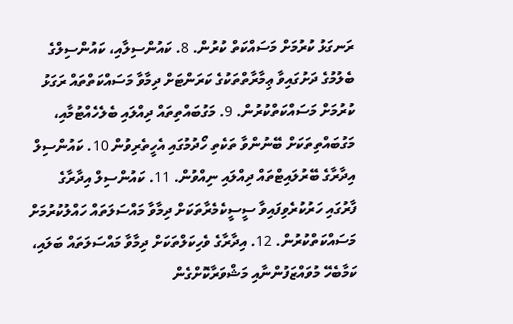ރަނގަޅު ކުރުމަށް މަސައްކަތް ކުރުން. 8. ކައުންސިލާއި، ކައުންސިލްގެ ބެލުމުގެ ދަށުގައިވާ ޢިމާރާތްތަކުގެ ކަރަންޓަށް ދިމާވާ މަސައްކަތްތައް ރަގަޅު ކުރުމަށް މަސައްކަތްކުރުން. 9. މަގުބައްތިތައް ދިއްލައި ބެލެހެއްޓުމާއި، މަގުބައްތިތަކަށް ބޭނުންވާ ތަކެތި ހޯދުމުގައި އެހީތެރިވުން 10. ކައުންސިލް އިދާރާގެ ބޭރުލައިޓްތައް ދިއްލައި ނިއްވުން. 11. ކައުންސިލް އިދާރާގެ ފާރުގައި ހަރުކުރެވިފައިވާ ސީސީކެމެރާތަކަށް ދިމާވާ މައްސަލަތައް ހައްލުކުރުމަށް މަސައްކަތްކުރުން. 12. އިދާރާގެ ވެހިކަލްތަކަށް ދިމާވާ މައްސަލަތައް ބަލައި، ކަމާބެހޭ މުވައްޒަފުންނާއި މަޝްވަރާކޮށްގެން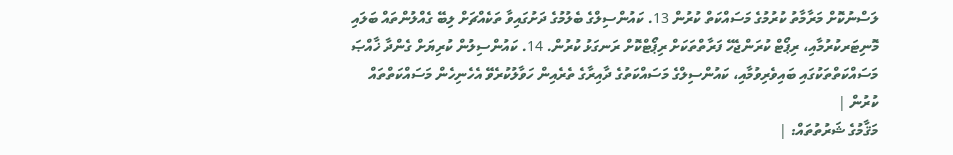ލަސްނުކޮށް މަރާމާތު ކުރުމުގެ މަސައްކަތް ކުރުން 13. ކައުންސިލްގެ ބެލުމުގެ ދަށުގައިވާ ތަކެއްޗަށް ލިބޭ ގެއްލުންތައް ބަލައި މޮނިޓަރކުރުމާއި، ރިޕޯޓް ކުރަންޖެހޭ ފަރާތްތަކަށް ރިޕޯޓްކޮށް ރަނގަޅު ކުރުން. 14. ކައުންސިލުން ކުރިޔަށް ގެންދާ ޚާއްޞަ މަސައްކަތްތަކުގައި ބައިވެރިވުމާއި، ކައުންސިލްގެ މަސައްކަތުގެ ދާއިރާގެ ތެރެއިން ހަވާލުކުރެވޭ އެހެނިހެން މަސައްކަތްތައް ކުރުން |
މަޤާމުގެ ޝަރުތުތައް: |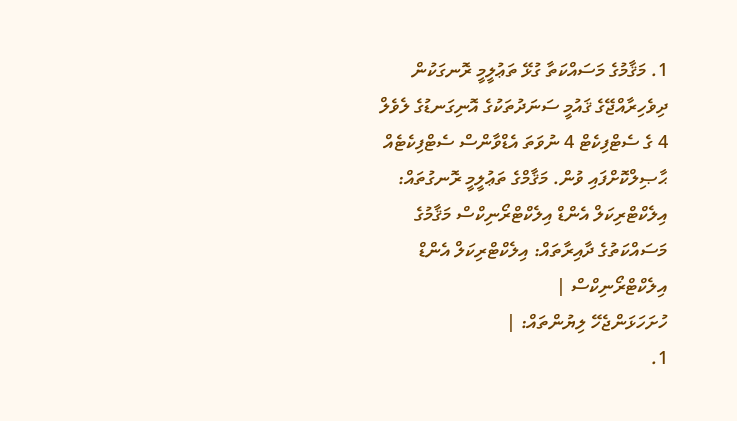1. މަޤާމުގެ މަސައްކަތާ ގުޅޭ ތަޢުލީމީ ރޮނގަކުން ދިވެހިރާއްޖޭގެ ޤައުމީ ސަނަދުތަކުގެ އޮނިގަނޑުގެ ލެވެލް 4 ގެ ސެޓްފިކެޓް 4 ނުވަތަ އެޑްވާންސް ސެޓްފިކެޓެއް ޙާޞިލްކޮށްފައި ވުން. މަޤާމްގެ ތަޢުލީމީ ރޮނގުތައް: އިލެކްޓްރިކަލް އެންޑް އިލެކްޓްރޯނިކްސް މަޤާމުގެ މަސައްކަތުގެ ދާއިރާތައް: އިލެކްޓްރިކަލް އެންޑް އިލެކްޓްރޯނިކްސް |
ހުށަހަޅަންޖެހޭ ލިޔުންތައް: |
1.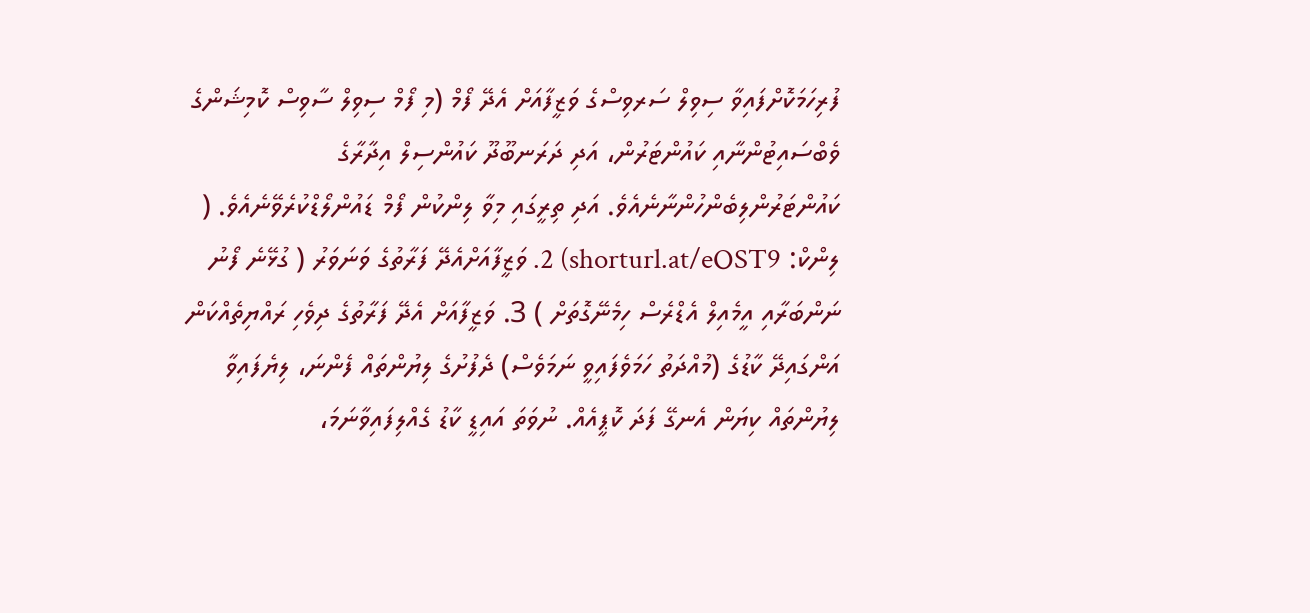ފުރިހަމަކޮށްފައިވާ ސިވިލް ސަރވިސްގެ ވަޒީފާއަށް އެދޭ ފޯމް (މި ފޯމް ސިވިލް ސާވިސް ކޮމިޝަންގެ ވެބްސައިޓުންނާއި ކައުންޓަރުން، އަދި ދަރަނބޫދޫ ކައުންސިލް އިދާރާގެ ކައުންޓަރުންލިބެންހުންނާނެއެވެ. އަދި ތިރީގައި މިވާ ލިންކުން ފޯމް ޑައުންލޯޑްކުރެވޭނެއެވެ. ( ލިންކް: shorturl.at/eOST9) 2. ވަޒީފާއަށްއެދޭ ފަރާތުގެ ވަނަވަރު ( ގުޅޭނެ ފޯނު ނަންބަރާއި އީމެއިލް އެޑްރެސް ހިމެނޭގޮތަށް ) 3. ވަޒީފާއަށް އެދޭ ފަރާތުގެ ދިވެހި ރައްޔިތެއްކަން އަންގައިދޭ ކާޑުގެ (މުއްދަތު ހަމަވެފައިވީ ނަމަވެސް) ދެފުށުގެ ލިޔުންތައް ފެންނަ، ލިޔެފައިވާ ލިޔުންތައް ކިޔަން އެނގޭ ފަދަ ކޮޕީއެއް. ނުވަތަ އައިޑީ ކާޑު ގެއްލިފައިވާނަމަ،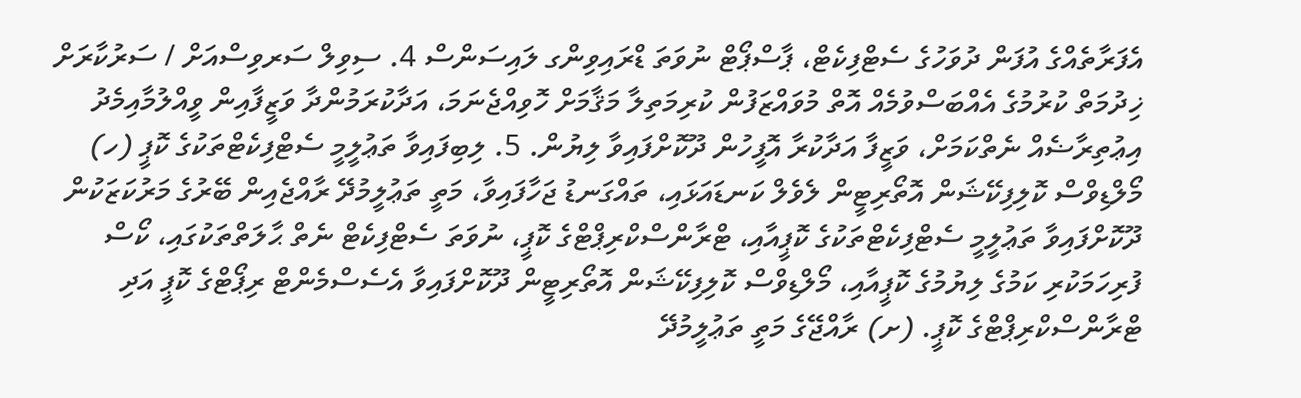އެފަރާތެއްގެ އުފަން ދުވަހުގެ ސެޓްފިކެޓް، ޕާސްޕޯޓް ނުވަތަ ޑްރައިވިންގ ލައިސަންސް 4. ސިވިލް ސަރވިސްއަށް / ސަރުކާރަށް ޚިދުމަތް ކުރުމުގެ އެއްބަސްވުމެއް އޮތް މުވައްޒަފުން ކުރިމަތިލާ މަޤާމަށް ހޮވިއްޖެނަމަ، އަދާކުރަމުންދާ ވަޒީފާއިން ވީއްލުމާއިމެދު އިޢުތިރާޟެއް ނެތްކަމަށް، ވަޒީފާ އަދާކުރާ އޮފީހުން ދޫކޮށްފައިވާ ލިޔުން. 5. ލިބިފައިވާ ތަޢުލީމީ ސެޓްފިކެޓްތަކުގެ ކޮޕީ (ހ) މޯލްޑިވްސް ކޮލިފިކޭޝަން އޮތޯރިޓީން ލެވެލް ކަނޑައަޅައި، ތައްގަނޑު ޖަހާފައިވާ، މަތީ ތަޢުލީމުދޭ ރާއްޖެއިން ބޭރުގެ މަރުކަޒަކުން ދޫކޮށްފައިވާ ތަޢުލީމީ ސެޓްފިކެޓްތަކުގެ ކޮޕީއާއި، ޓްރާންސްކްރިޕްޓްގެ ކޮޕީ، ނުވަތަ ސެޓްފިކެޓް ނެތް ޙާލަތްތަކުގައި، ކޯސް ފުރިހަމަކުރި ކަމުގެ ލިޔުމުގެ ކޮޕީއާއި، މޯލްޑިވްސް ކޮލިފިކޭޝަން އޮތޯރިޓީން ދޫކޮށްފައިވާ އެސެސްމެންޓް ރިޕޯޓްގެ ކޮޕީ އަދި ޓްރާންސްކްރިޕްޓްގެ ކޮޕީ. (ށ) ރާއްޖޭގެ މަތީ ތަޢުލީމުދޭ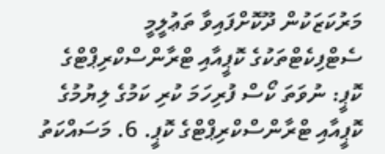މަރުކަޒަކުން ދޫކޮށްފައިވާ ތަޢުލީމީ ސެޓްފިކެޓްތަކުގެ ކޮޕީއާއި ޓްރާންސްކްރިޕްޓްގެ ކޮޕީ: ނުވަތަ ކޯސް ފުރިހަމަ ކުރި ކަމުގެ ލިޔުމުގެ ކޮޕީއާއި ޓްރާންސްކްރިޕްޓްގެ ކޮޕީ. 6. މަސައްކަތު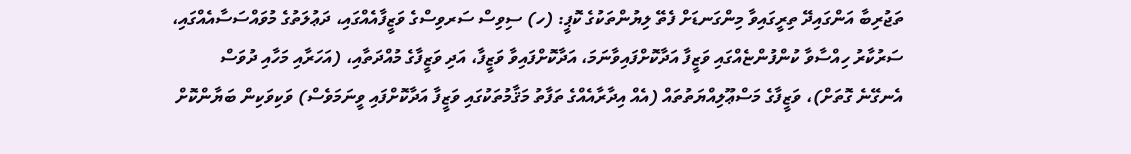ތަޖުރިބާ އަންގައިދޭ ތިރީގައިވާ މިންގަނޑަށް ފެތޭ ލިޔުންތަކުގެ ކޮޕީ: (ހ) ސިވިސް ސަރވިސްގެ ވަޒީފާއެއްގައި، ދަޢުލަތުގެ މުވައްސަސާއެއްގައި، ސަރުކާރު ހިއްސާވާ ކުންފުންޏެއްގައި ވަޒީފާ އަދާކޮށްފައިވާނަމަ، އަދާކޮށްފައިވާ ވަޒީފާ، އަދި ވަޒީފާގެ މުއްދަތާއި، (އަހަރާއި މަހާއި ދުވަސް އެނގޭނެ ގޮތަށް)، ވަޒީފާގެ މަސްޢޫލިއްޔަތުތައް (އެއް އިދާރާއެއްގެ ތަފާތު މަޤާމުތަކުގައި ވަޒީފާ އަދާކޮށްފައި ވީނަމަވެސް) ވަކިވަކިން ބަޔާންކޮށް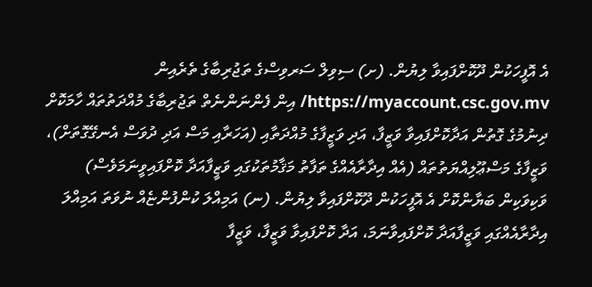އެ އޮފީހަކުން ދޫކޮށްފައިވާ ލިޔުން. (ށ) ސިވިލް ސަރވިސްގެ ތަޖުރިބާގެ ތެރެއިން https://myaccount.csc.gov.mv/ އިން ފެންނަންނެތް ތަޖުރިބާގެ މުއްދަތުތައް ހާމަކޮށް ދިނުމުގެ ގޮތުން އަދާކޮށްފައިވާ ވަޒީފާ، އަދި ވަޒީފާގެ މުއްދަތާއި (އަހަރާއި މަސް އަދި ދުވަސް އެނގޭގޮތަށް)، ވަޒީފާގެ މަސްޢޫލިއްޔަތުތައް (އެއް އިދާރާއެއްގެ ތަފާތު މަޤާމުތަކުގައި ވަޒީފާއަދާ ކޮށްފައިވީނަމަވެސް) ވަކިވަކިން ބަޔާންކޮށް އެ އޮފީހަކުން ދޫކޮށްފައިވާ ލިޔުން. (ނ) އަމިއްލަ ކުންފުންޏެއް ނުވަތަ އަމިއްލަ އިދާރާއެއްގައި ވަޒީފާއަދާ ކޮށްފައިވާނަމަ، އަދާ ކޮށްފައިވާ ވަޒީފާ، ވަޒީފާ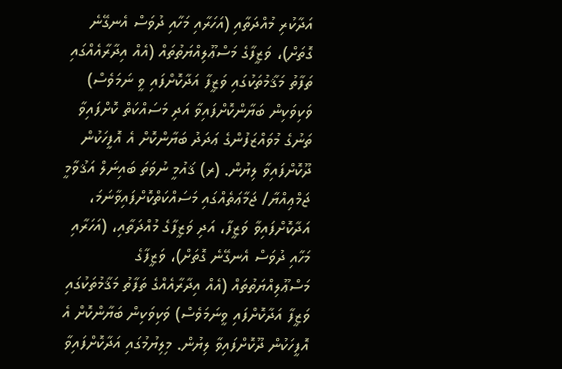އަދާކުރި މުއްދަތާއި (އަހަރާއި މަހާއި ދުވަސް އެނގޭނެ ގޮތަށް)، ވަޒީފާގެ މަސްޢޫލިއްޔަތުތައް (އެއް އިދާރާއެއްގައި ތަފާތު މަޤާމުތަކުގައި ވަޒީފާ އަދާކޮށްފައި ވީ ނަމަވެސް) ވަކިވަކިން ބަޔާންކޮށްފައިވާ އަދި މަސައްކަތް ކޮށްފައިވާ ތަނުގެ މުވައްޒަފުންގެ ޢަދަދު ބަޔާންކޮށް އެ އޮފީހަކުން ދޫކޮށްފައިވާ ލިޔުން. (ރ) ޤައުމީ ނުވަތަ ބައިނަލް އަޤުވާމީ ޖަމްޢިއްޔާ/ ޖަމާޢަތެއްގައި މަސައްކަތްކޮށްފައިވާނަމަ، އަދާކޮށްފައިވާ ވަޒީފާ، އަދި ވަޒީފާގެ މުއްދަތާއި، (އަހަރާއި މަހާއި ދުވަސް އެނގޭނެ ގޮތަށް)، ވަޒީފާގެ މަސްޢޫލިއްޔަތުތައް (އެއް އިދާރާއެއްގެ ތަފާތު މަޤާމުތަކުގައި ވަޒީފާ އަދާކޮށްފައި ވީނަމަވެސް) ވަކިވަކިން ބަޔާންކޮށް އެ އޮފީހަކުން ދޫކޮށްފައިވާ ލިޔުން. މިލިޔުމުގައި އަދާކޮށްފައިވާ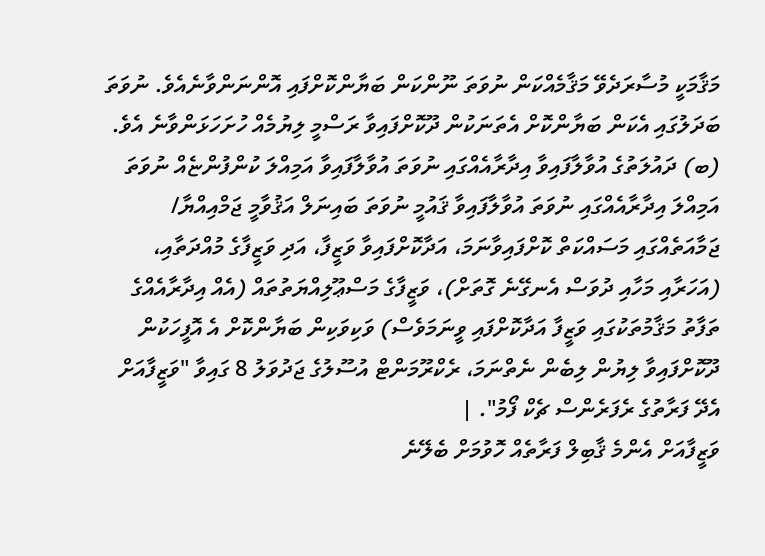މަޤާމަކީ މުސާރަދެވޭ މަޤާމެއްކަން ނުވަތަ ނޫންކަން ބަޔާންކޮށްފައި އޮންނަންވާނެއެވެ. ނުވަތަ ބަދަލުގައި އެކަން ބަޔާންކޮށް އެތަނަކުން ދޫކޮށްފައިވާ ރަސްމީ ލިޔުމެއް ހުށަހަޅަންވާނެ އެވެ. (ބ) ދައުލަތުގެ އުވާލާފައިވާ އިދާރާއެއްގައި ނުވަތަ އުވާލާފައިވާ އަމިއްލަ ކުންފުންޏެއް ނުވަތަ އަމިއްލަ އިދާރާއެއްގައި ނުވަތަ އުވާލާފައިވާ ޤައުމީ ނުވަތަ ބައިނަލް އަޤުވާމީ ޖަމްއިއްޔާ/ ޖަމާއަތެއްގައި މަސައްކަތް ކޮށްފައިވާނަމަ، އަދާކޮށްފައިވާ ވަޒީފާ، އަދި ވަޒީފާގެ މުއްދަތާއި، (އަހަރާއި މަހާއި ދުވަސް އެނގޭނެ ގޮތަށް)، ވަޒީފާގެ މަސްޢޫލިއްޔަތުތައް (އެއް އިދާރާއެއްގެ ތަފާތު މަޤާމުތަކުގައި ވަޒީފާ އަދާކޮށްފައި ވީނަމަވެސް) ވަކިވަކިން ބަޔާންކޮށް އެ އޮފީހަކުން ދޫކޮށްފައިވާ ލިޔުން ލިބެން ނެތްނަމަ، ރެކްރޫމަންޓް އުސޫލުގެ ޖަދުވަލު 8 ގައިވާ "ވަޒީފާއަށް އެދޭ ފަރާތުގެ ރެފަރެންސް ޗެކް ފޯމު". |
ވަޒީފާއަށް އެންމެ ޤާބިލް ފަރާތެއް ހޮވުމަށް ބެލޭނެ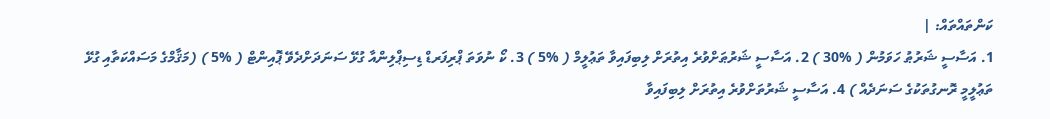ކަންތައްތައް: |
1. އަސާސީ ޝަރުޠު ހަވަމުން ( %30 ) 2. އަސާސީ ޝަރުޠަށްވުރެ އިތުރަށް ލިބިފައިވާ ތަޢުލީމް ( %5 ) 3. ކޯ ނުވަތަ ޕްރިފަރޑް ޑިސިޕްލިންއާ ގުޅޭ ސަނަދަށްދެވޭ ޕޮއިންޓް ( %5 ) (މަޤާމްގެ މަސައްކަތާއި ގުޅޭ ތަޢުލީމީ ރޮނގުތަކުގެ ސަނަދެއް ) 4. އަސާސީ ޝަރުތަށްވުރެ އިތުރަށް ލިބިފައިވާ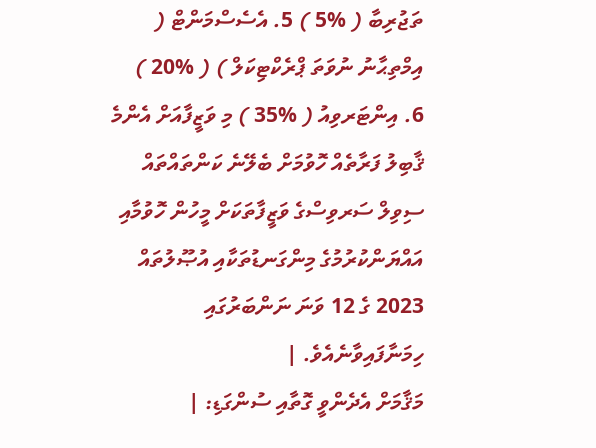ތަޖުރިބާ ( %5 ) 5. އެސެސްމަންޓް ( އިމްތިޙާނު ނުވަތަ ޕްރެކްޓިކަލް ) ( %20 ) 6. އިންޓަރވިއު ( %35 ) މި ވަޒީފާއަށް އެންމެ ޤާބިލު ފަރާތެއް ހޮވުމަށް ބެލޭނެ ކަންތައްތައް ސިވިލް ސަރވިސްގެ ވަޒީފާތަކަށް މީހުން ހޮވުމާއި އައްޔަންކުރުމުގެ މިންގަނޑުތަކާއި އުޞޫލުތައް 2023 ގެ 12 ވަނަ ނަންބަރުގައި ހިމަނާފައިވާނެއެވެ. |
މަޤާމަށް އެދެންވީ ގޮތާއި ސުންގަޑި: |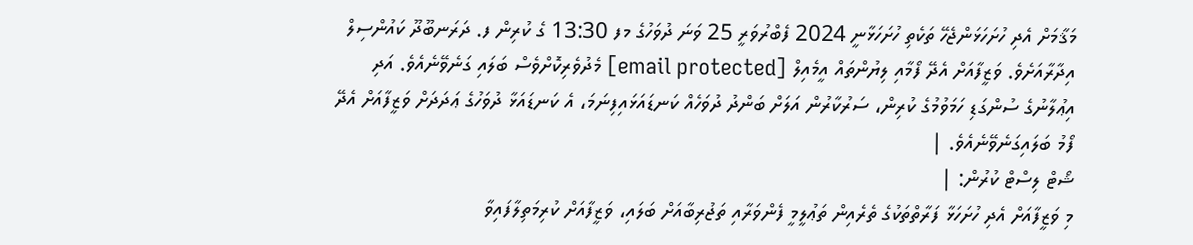މަޤާމަށް އެދި ހުށަހަޅަންޖެހޭ ތަކެތި ހުށަހަޅާނީ 2024 ފެބްރުވަރީ 25 ވަނަ ދުވަހުގެ މފ 13:30 ގެ ކުރިން ފ. ދަރަނބޫދޫ ކައުންސިލް އިދާރާއަށެވެ. ވަޒީފާއަށް އެދޭ ފޯމާއި ލިޔުންތައް އީމެއިލް [email protected] މެދުވެރިކޮށްވެސް ބަލައި ގަނެވޭނެއެވެ. އަދި އިޢުލާނުގެ ސުންގަޑި ހަމަވުމުގެ ކުރިން، ސަރުކާރުން އަލަށް ބަންދު ދުވަހެއް ކަނޑައަޅައިފިނަމަ، އެ ކަނޑައަޅާ ދުވަހުގެ ޢަދަދަށް ވަޒީފާއަށް އެދޭ ފޯމު ބަލައިގަނެވޭނެއެވެ. |
ޝޯޓް ލިސްޓް ކުރުން: |
މި ވަޒީފާއަށް އެދި ހުށަހަޅާ ފަރާތްތަކުގެ ތެރެއިން ތަޢުލީމީ ފެންވަރާއި ތަޖުރިބާއަށް ބަލައި، ވަޒީފާއަށް ކުރިމަތިލާފައިވާ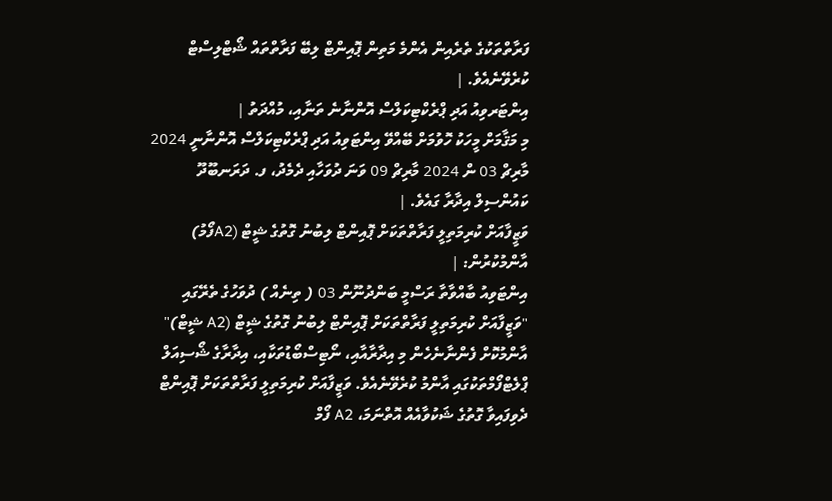ފަރާތްތަކުގެ ތެރެއިން އެންމެ މަތިން ޕޮއިންޓް ލިބޭ ފަރާތްތައް ޝޯޓްލިސްޓް ކުރެވޭނެއެވެ. |
އިންޓަރވިއު އަދި ޕްރެކްޓިކަލްސް އޮންނާނެ ތަނާއި، މުއްދަތު |
މި މަޤާމަށް މީހަކު ހޮވުމަށް ބޭއްވޭ އިންޓަވިއު އަދި ޕްރެކްޓިކަލްސް އޮންނާނީ 2024 މާރިޗް 03 ން 2024 މާރިޗް 09 ވަނަ ދުވަހާއި ދެމެދު، ފ. ދަރަނބޫދޫ ކައުންސިލް އިދާރާ ގައެވެ. |
ވަޒީފާއަށް ކުރިމަތިލީ ފަރާތްތަކަށް ޕޮއިންޓް ލިބުނު ގޮތުގެ ޝީޓް (A2ފޯމު) އާންމުކުރުން: |
އިންޓަވިއު ބާއްވާތާ ރަސްމީ ބަންދުނޫން 03 ( ތިނެއް ) ދުވަހުގެ ތެރޭގައި "ވަޒީފާއަށް ކުރިމަތިލީ ފަރާތްތަކަށް ޕޮއިންޓް ލިބުނު ގޮތުގެ ޝީޓް (A2 ޝީޓް)" އާންމުކޮށް ފެންނާނެހެން މި އިދާރާއާއި، ނޯޓިސްބޯޑުތަކާއި، އިދާރާގެ ޝޯސިއަލް ޕްލެޓްފޯމްތަކުގައި އާންމު ކުރެވޭނެއެވެ. ވަޒީފާއަށް ކުރިމަތިލީ ފަރާތްތަކަށް ޕޮއިންޓް ދެވިފައިވާ ގޮތުގެ ޝަކުވާއެއް އޮތްނަމަ، A2 ފޯމް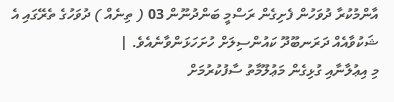އާންމުކުރާ ދުވަހުން ފެށިގެން ރަސްމީ ބަންދުނޫން 03 ( ތިނެއް ) ދުވަހުގެ ތެރޭގައި އެ ޝަކުވާއެއް ދަރަނބޫދޫ ކައުންސިލަށް ހުށަހަޅަންވާނެއެވެ. |
މި އިޢުލާނާއި ގުޅިގެން މަޢުލޫމާތު ސާފުކުރުމަށް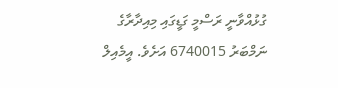ގުޅުއްވާނީ ރަސްމީ ގަޑީގައި މިއިދާރާގެ ނަމްބަރު 6740015 އަށެވެ. އީމެއިލް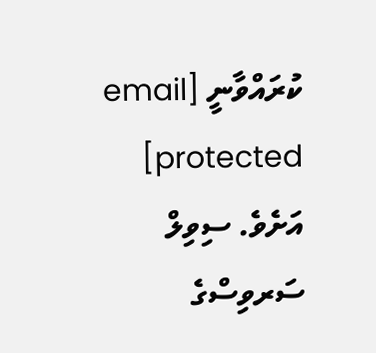ކުރައްވާނީ [email protected] އަށެވެ. ސިވިލް ސަރވިސްގެ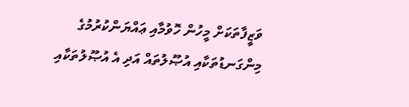ވަޒީފާތަކަށް މީހުން ހޮވުމާއި ޢައްޔަންކުރުމުގެ މިންގަނޑުތަކާއި އުޞޫލުތައް އަދި އެ އުޞޫލުތަކާއި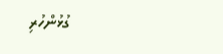ގުޅުންހުރި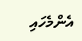އެންމެހައި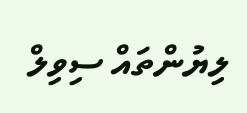ލިޔުންތައް ސިވިލް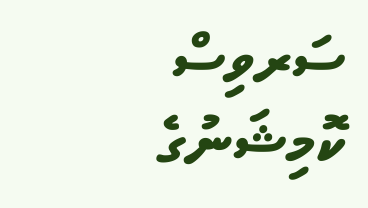ސަރވިސް ކޮމިޝަނުގެ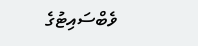ވެބްސައިޓުގެ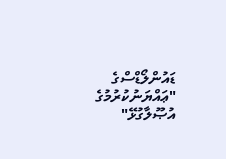ޑައުންލޯޑްސްގެ "ޢައްޔަނުކުރުމުގެ އުޞޫލާގުޅޭ"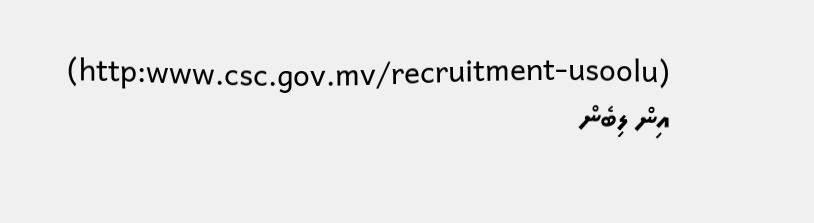(http:www.csc.gov.mv/recruitment-usoolu) އިން ލިބެން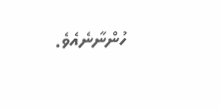ހުންނާނެއެވެ.